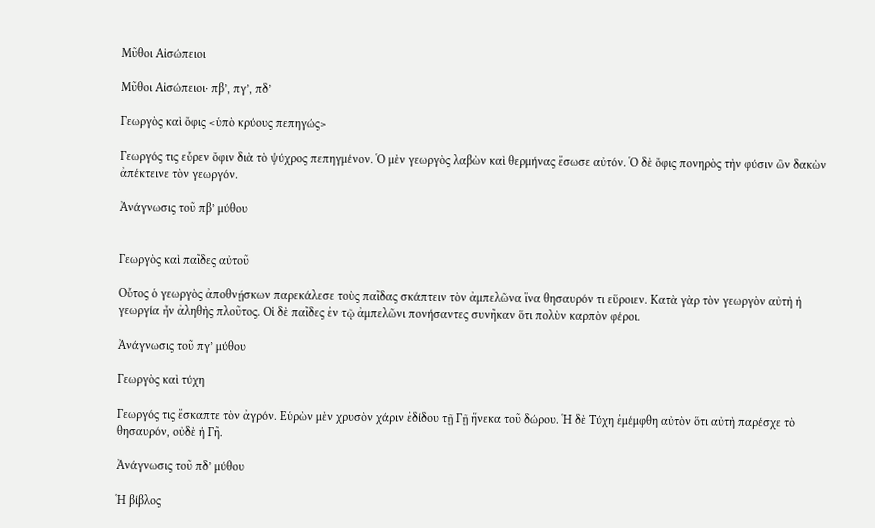Μῦθοι Αἰσώπειοι

Μῦθοι Αἰσώπειοι· πβ’, πγ’, πδ’

Γεωργὸς καὶ ὄφις <ὑπὸ κρύους πεπηγώς>

Γεωργός τις εὗρεν ὄφιν διὰ τὸ ψύχρος πεπηγμένον. Ὁ μὲν γεωργὸς λαβὼν καὶ θερμήνας ἔσωσε αὐτόν. Ὁ δὲ ὄφις πονηρὸς τὴν φύσιν ὢν δακὼν ἀπέκτεινε τὸν γεωργόν.

Ἀνάγνωσις τοῦ πβ’ μύθου


Γεωργὸς καὶ παῖδες αὐτοῦ

Οὗτος ὁ γεωργὸς ἀποθνῄσκων παρεκάλεσε τοὺς παῖδας σκάπτειν τὸν ἀμπελῶνα ἵνα θησαυρόν τι εὕροιεν. Κατὰ γὰρ τὸν γεωργὸν αὐτὴ ἡ γεωργία ἦν ἀληθὴς πλοῦτος. Οἱ δὲ παῖδες ἐν τῷ ἀμπελῶνι πονήσαντες συνῆκαν ὅτι πολὺν καρπὸν φέροι.

Ἀνάγνωσις τοῦ πγ’ μύθου

Γεωργὸς καὶ τύχη

Γεωργός τις ἔσκαπτε τὸν ἀγρόν. Εὑρὼν μὲν χρυσὸν χάριν ἐδίδου τῇ Γῇ ἥνεκα τοῦ δώρου. Ἡ δὲ Τύχη ἐμέμφθη αὐτὸν ὅτι αὐτὴ παρέσχε τὸ θησαυρόν, οὐδὲ ἡ Γῆ.

Ἀνάγνωσις τοῦ πδ’ μύθου

Ἡ βίβλος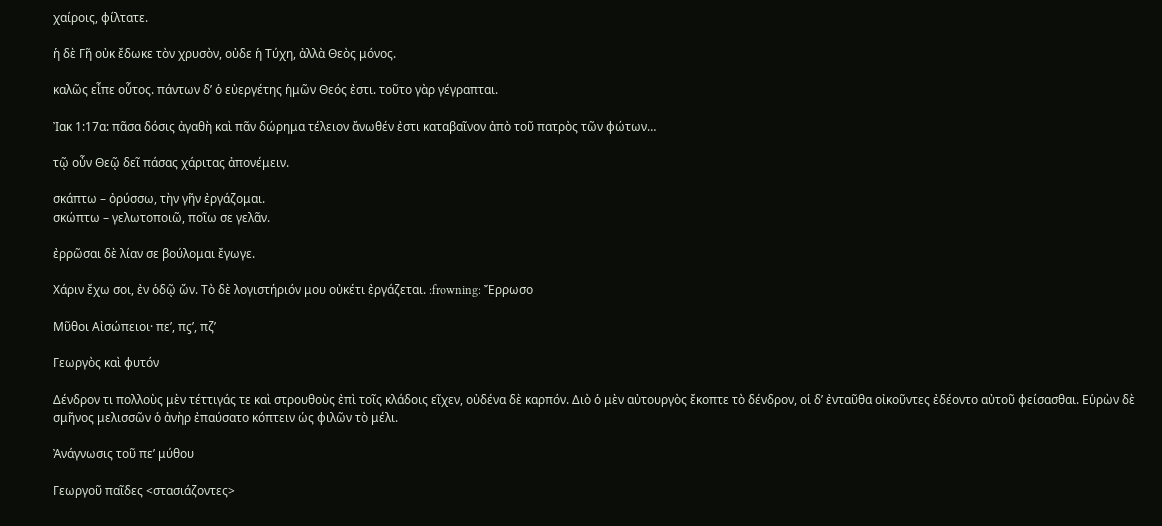χαίροις, φίλτατε.

ἡ δὲ Γῆ οὐκ ἔδωκε τὸν χρυσὸν, οὐδε ἡ Τύχη, ἀλλὰ Θεὸς μόνος.

καλῶς εἶπε οὗτος. πάντων δ’ ὁ εὐεργέτης ἡμῶν Θεός ἐστι. τοῦτο γὰρ γέγραπται.

Ἰακ 1:17α: πᾶσα δόσις ἀγαθὴ καὶ πᾶν δώρημα τέλειον ἄνωθέν ἐστι καταβαῖνον ἀπὸ τοῦ πατρὸς τῶν φώτων…

τῷ οὖν Θεῷ δεῖ πάσας χάριτας ἀπονέμειν.

σκάπτω – ὀρύσσω, τὴν γῆν ἐργάζομαι.
σκώπτω – γελωτοποιῶ, ποῖω σε γελᾶν.

ἐρρῶσαι δὲ λίαν σε βούλομαι ἔγωγε.

Χάριν ἔχω σοι, ἐν ὁδῷ ὤν. Τὸ δὲ λογιστήριόν μου οὐκέτι ἐργάζεται. :frowning: Ἔρρωσο

Μῦθοι Αἰσώπειοι· πε’, πϛ’, πζ’

Γεωργὸς καὶ φυτόν

Δένδρον τι πολλοὺς μὲν τέττιγάς τε καὶ στρουθοὺς ἐπὶ τοῖς κλάδοις εῖχεν, οὐδένα δὲ καρπόν. Διὸ ὁ μὲν αὐτουργὸς ἔκοπτε τὸ δένδρον, οἱ δ’ ἐνταῦθα οἰκοῦντες ἐδέοντο αὐτοῦ φείσασθαι. Εὑρὼν δὲ σμῆνος μελισσῶν ὁ ἀνὴρ ἐπαύσατο κόπτειν ὡς φιλῶν τὸ μέλι.

Ἀνάγνωσις τοῦ πε’ μύθου

Γεωργοῦ παῖδες <στασιάζοντες>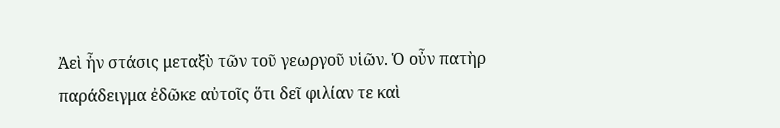Ἀεὶ ἦν στάσις μεταξὺ τῶν τοῦ γεωργοῦ υἱῶν. Ὁ οὖν πατὴρ παράδειγμα ἐδῶκε αὐτοῖς ὅτι δεῖ φιλίαν τε καὶ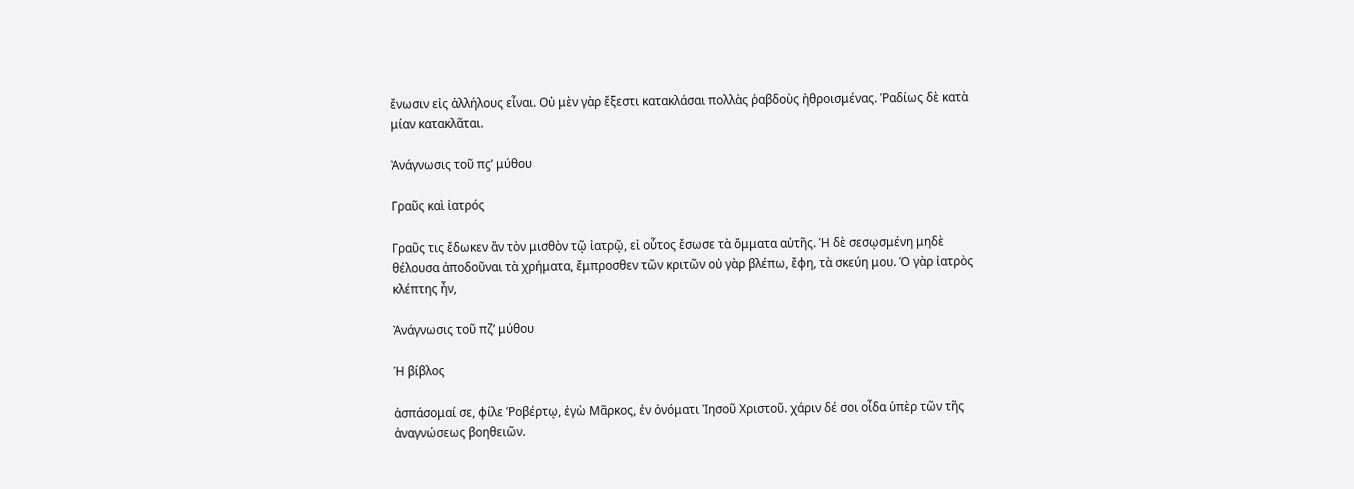ἔνωσιν εἰς ἀλλήλους εἶναι. Οὐ μὲν γὰρ ἔξεστι κατακλάσαι πολλὰς ῥαβδοὺς ἠθροισμένας. Ῥαδίως δὲ κατὰ μίαν κατακλᾶται.

Ἀνάγνωσις τοῦ πϛ’ μύθου

Γραῦς καὶ ἰατρός

Γραῦς τις ἔδωκεν ἂν τὸν μισθὸν τῷ ἰατρῷ, εἰ οὗτος ἔσωσε τὰ ὄμματα αὐτῆς. Ἡ δὲ σεσῳσμένη μηδὲ θέλουσα ἀποδοῦναι τὰ χρήματα, ἔμπροσθεν τῶν κριτῶν οὐ γὰρ βλέπω, ἔφη, τὰ σκεύη μου. Ὁ γὰρ ἰατρὸς κλέπτης ἦν,

Ἀνάγνωσις τοῦ πζ’ μύθου

Ἡ βίβλος

ἀσπάσομαί σε, φίλε Ῥοβέρτῳ, ἐγὼ Μᾶρκος, ἐν ὀνόματι Ἰησοῦ Χριστοῦ. χάριν δέ σοι οἶδα ὑπὲρ τῶν τῆς ἀναγνώσεως βοηθειῶν.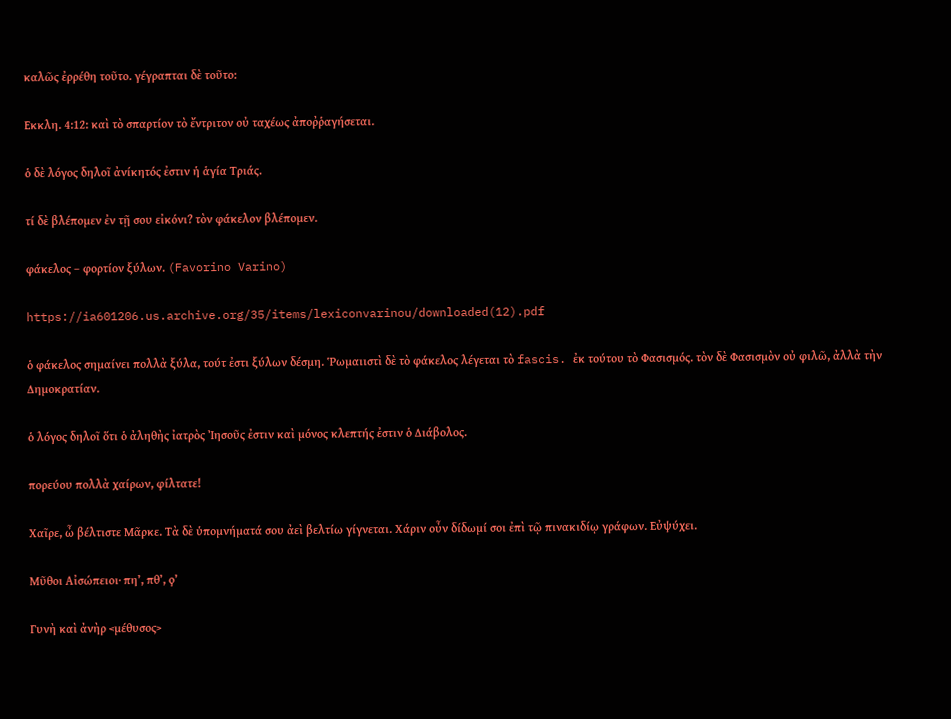καλῶς ἐρρέθη τοῦτο. γέγραπται δὲ τοῦτο:

Εκκλη. 4:12: καὶ τὸ σπαρτίον τὸ ἔντριτον οὐ ταχέως ἀποῤῥαγήσεται.

ὁ δὲ λόγος δηλοῖ ἀνίκητός ἐστιν ἡ ἁγία Τριάς.

τί δὲ βλέπομεν ἐν τῇ σου εἰκόνι? τὸν φάκελον βλέπομεν.

φάκελος – φορτίον ξύλων. (Favorino Varino)

https://ia601206.us.archive.org/35/items/lexiconvarinou/downloaded(12).pdf

ὁ φάκελος σημαίνει πολλὰ ξύλα, τούτ ἐστι ξύλων δέσμη. Ῥωμαιιστὶ δὲ τὸ φάκελος λέγεται τὸ fascis. ἐκ τούτου τὸ Φασισμός. τὸν δὲ Φασισμὸν οὐ φιλῶ, ἀλλὰ τὴν Δημοκρατίαν.

ὁ λόγος δηλοῖ ὅτι ὁ ἀληθὴς ἰατρὸς Ἰησοῦς ἐστιν καὶ μόνος κλεπτής ἐστιν ὁ Διάβολος.

πορεύου πολλὰ χαίρων, φίλτατε!

Χαῖρε, ὦ βέλτιστε Μᾶρκε. Τὰ δὲ ὑπομνήματά σου ἀεὶ βελτίω γίγνεται. Χάριν οὖν δίδωμί σοι ἐπὶ τῷ πινακιδίῳ γράφων. Εὐψύχει.

Μῦθοι Αἰσώπειοι· πη’, πθ’, ϙ’

Γυνὴ καὶ ἀνὴρ <μέθυσος>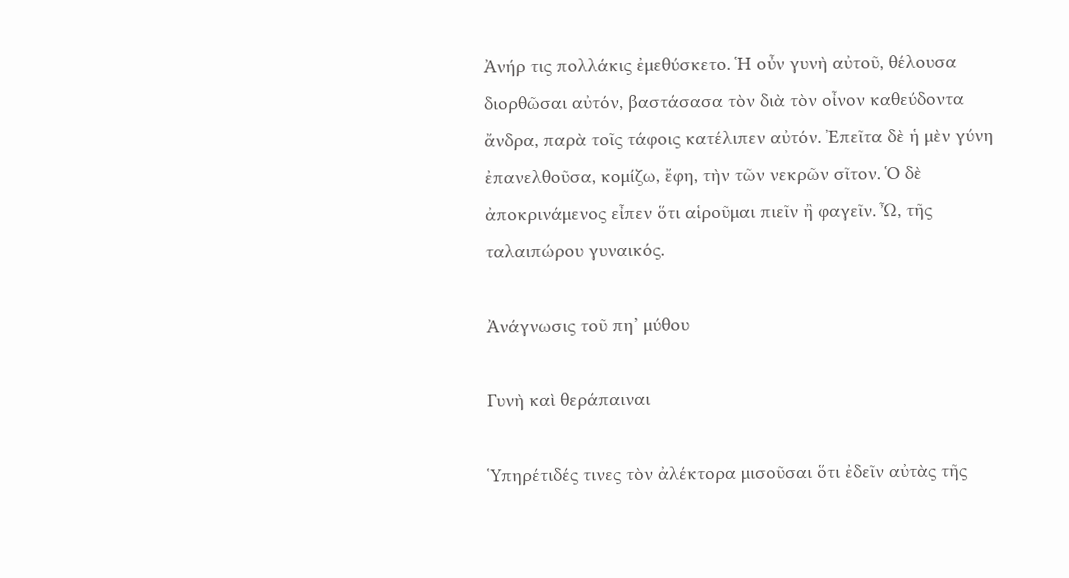Ἀνήρ τις πολλάκις ἐμεθύσκετο. Ἡ οὖν γυνὴ αὐτοῦ, θέλουσα διορθῶσαι αὐτόν, βαστάσασα τὸν διὰ τὸν οἶνον καθεύδοντα ἄνδρα, παρὰ τοῖς τάφοις κατέλιπεν αὐτόν. Ἐπεῖτα δὲ ἡ μὲν γύνη ἐπανελθοῦσα, κομίζω, ἔφη, τὴν τῶν νεκρῶν σῖτον. Ὁ δὲ ἀποκρινάμενος εἶπεν ὅτι αἱροῦμαι πιεῖν ἢ φαγεῖν. Ὦ, τῆς ταλαιπώρου γυναικός.

Ἀνάγνωσις τοῦ πη’ μύθου

Γυνὴ καὶ θεράπαιναι

Ὑπηρέτιδές τινες τὸν ἀλέκτορα μισοῦσαι ὅτι ἐδεῖν αὐτὰς τῆς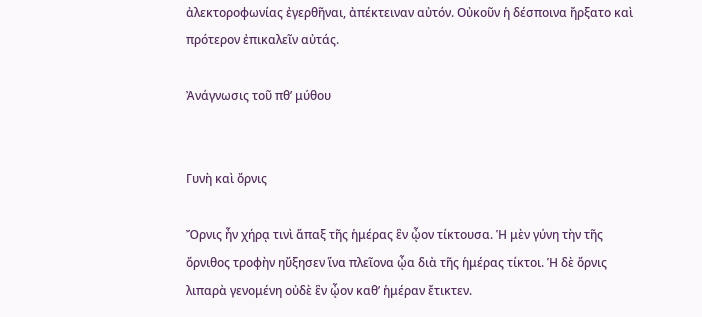ἀλεκτοροφωνίας ἐγερθῆναι, ἀπέκτειναν αὐτόν. Οὐκοῦν ἡ δέσποινα ἤρξατο καὶ πρότερον ἐπικαλεῖν αὐτάς.

Ἀνάγνωσις τοῦ πθ’ μύθου


Γυνὴ καὶ ὄρνις

Ὄρνις ἦν χήρᾳ τινὶ ἅπαξ τῆς ἡμέρας ἓν ᾦον τίκτουσα. Ἡ μὲν γύνη τὴν τῆς ὄρνιθος τροφὴν ηὔξησεν ἵνα πλεῖονα ᾦα διὰ τῆς ἡμέρας τίκτοι. Ἡ δὲ ὄρνις λιπαρὰ γενομένη οὐδὲ ἓν ᾦον καθ’ ἡμέραν ἔτικτεν.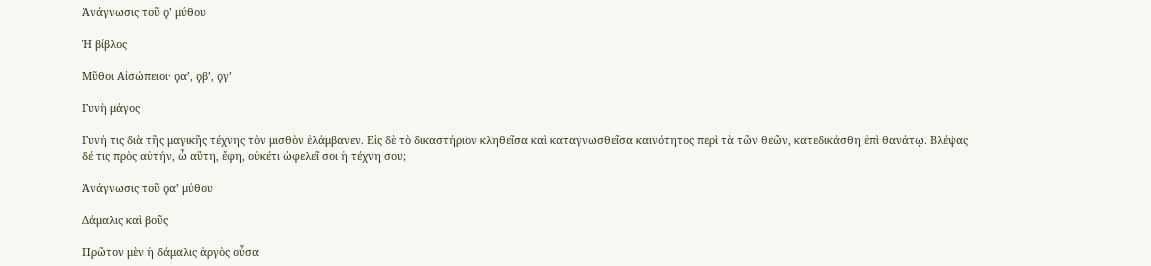Ἀνάγνωσις τοῦ ϙ’ μύθου

Ἡ βίβλος

Μῦθοι Αἰσώπειοι· ϙα’, ϙβ’, ϙγ’

Γυνὴ μάγος

Γυνή τις διὰ τῆς μαγικῆς τέχνης τὸν μισθὸν ἐλάμβανεν. Εἰς δὲ τὸ δικαστήριον κληθεῖσα καὶ καταγνωσθεῖσα καινότητος περὶ τὰ τῶν θεῶν, κατεδικάσθη ἐπὶ θανάτῳ. Βλέψας δέ τις πρὸς αὐτήν, ὦ αὕτη, ἔφη, οὐκέτι ὠφελεῖ σοι ἡ τέχνη σου;

Ἀνάγνωσις τοῦ ϙα’ μύθου

Δάμαλις καὶ βοῦς

Πρῶτον μὲν ἡ δάμαλις ἀργὸς οὖσα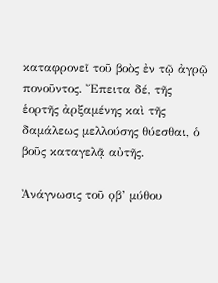καταφρονεῖ τοῦ βοὸς ἐν τῷ ἀγρῷ πονοῦντος. Ἔπειτα δέ, τῆς ἑορτῆς ἀρξαμένης καὶ τῆς δαμάλεως μελλούσης θύεσθαι, ὁ βοῦς καταγελᾷ αὐτῆς.

Ἀνάγνωσις τοῦ ϙβ’ μύθου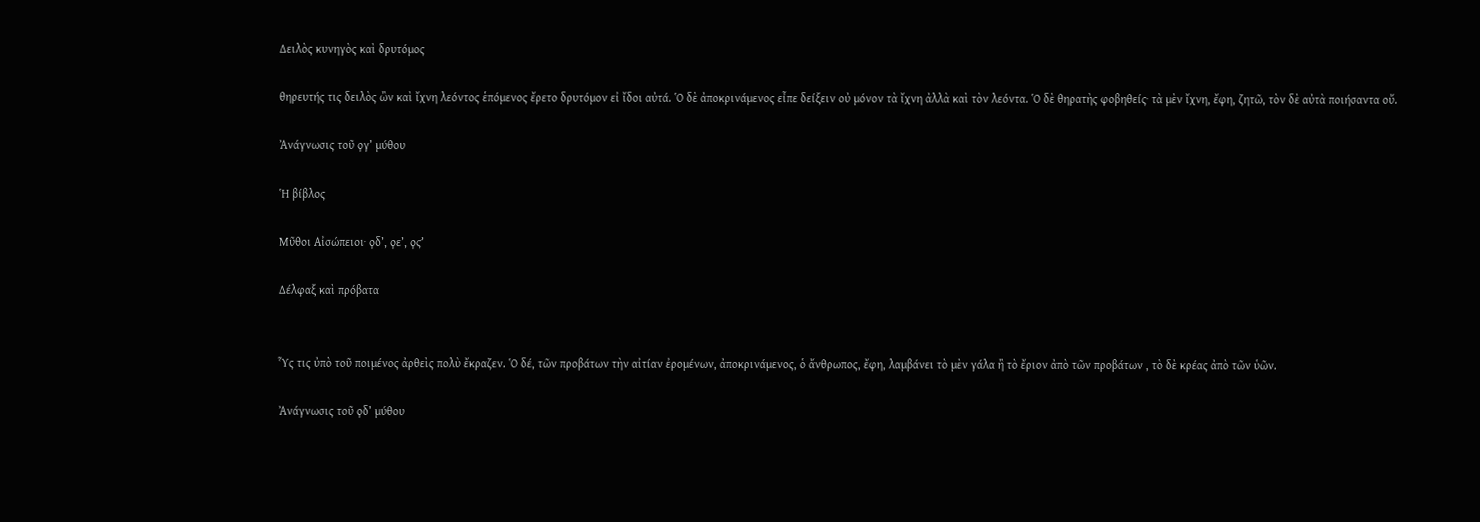Δειλὸς κυνηγὸς καὶ δρυτόμος

θηρευτής τις δειλὸς ὢν καὶ ἴχνη λεόντος ἑπόμενος ἔρετο δρυτόμον εἰ ἴδοι αὐτά. Ὁ δὲ ἀποκρινάμενος εἶπε δείξειν οὐ μόνον τὰ ἴχνη ἀλλὰ καὶ τὸν λεόντα. Ὁ δὲ θηρατὴς φοβηθείς· τὰ μὲν ἴχνη, ἔφη, ζητῶ, τὸν δὲ αὐτὰ ποιήσαντα οὔ.

Ἀνάγνωσις τοῦ ϙγ’ μύθου

Ἡ βίβλος

Μῦθοι Αἰσώπειοι· ϙδ’, ϙε’, ϙϛ’

Δέλφαξ καὶ πρόβατα


Ὗς τις ὐπὸ τοῦ ποιμένος ἀρθεὶς πολὺ ἔκραζεν. Ὁ δέ, τῶν προβάτων τὴν αἰτίαν ἐρομένων, ἀποκρινάμενος, ὁ ἄνθρωπος, ἔφη, λαμβάνει τὸ μὲν γάλα ἢ τὸ ἔριον ἀπὸ τῶν προβάτων , τὸ δὲ κρέας ἀπὸ τῶν ὑῶν.

Ἀνάγνωσις τοῦ ϙδ’ μύθου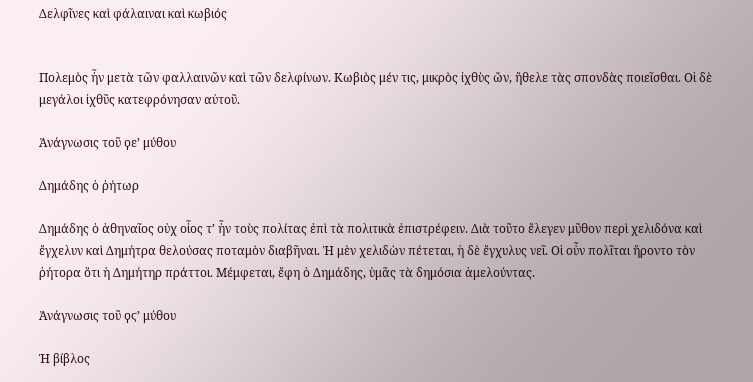Δελφῖνες καὶ φάλαιναι καὶ κωβιός


Πολεμὸς ἦν μετὰ τῶν φαλλαινῶν καὶ τῶν δελφίνων. Κωβιὸς μέν τις, μικρὸς ἰχθὺς ὤν, ἤθελε τὰς σπονδὰς ποιεῖσθαι. Οἱ δὲ μεγάλοι ἰχθῦς κατεφρόνησαν αὐτοῦ.

Ἀνάγνωσις τοῦ ϙε’ μύθου

Δημάδης ὁ ῥήτωρ

Δημάδης ὁ ἀθηναῖος οὐχ οἷος τ’ ἦν τοὺς πολίτας ἐπὶ τὰ πολιτικὰ ἐπιστρέφειν. Διὰ τοῦτο ἔλεγεν μῦθον περὶ χελιδόνα καὶ ἔγχελυν καὶ Δημήτρα θελούσας ποταμὸν διαβῆναι. Ἡ μὲν χελιδὼν πέτεται, ἡ δὲ ἔγχυλυς νεῖ. Οἱ οὖν πολῖται ἤροντο τὸν ῥήτορα ὅτι ἡ Δημήτηρ πράττοι. Μέμφεται, ἔφη ὁ Δημάδης, ὑμᾶς τὰ δημόσια ἀμελούντας.

Ἀνάγνωσις τοῦ ϙϛ’ μύθου

Ἡ βίβλος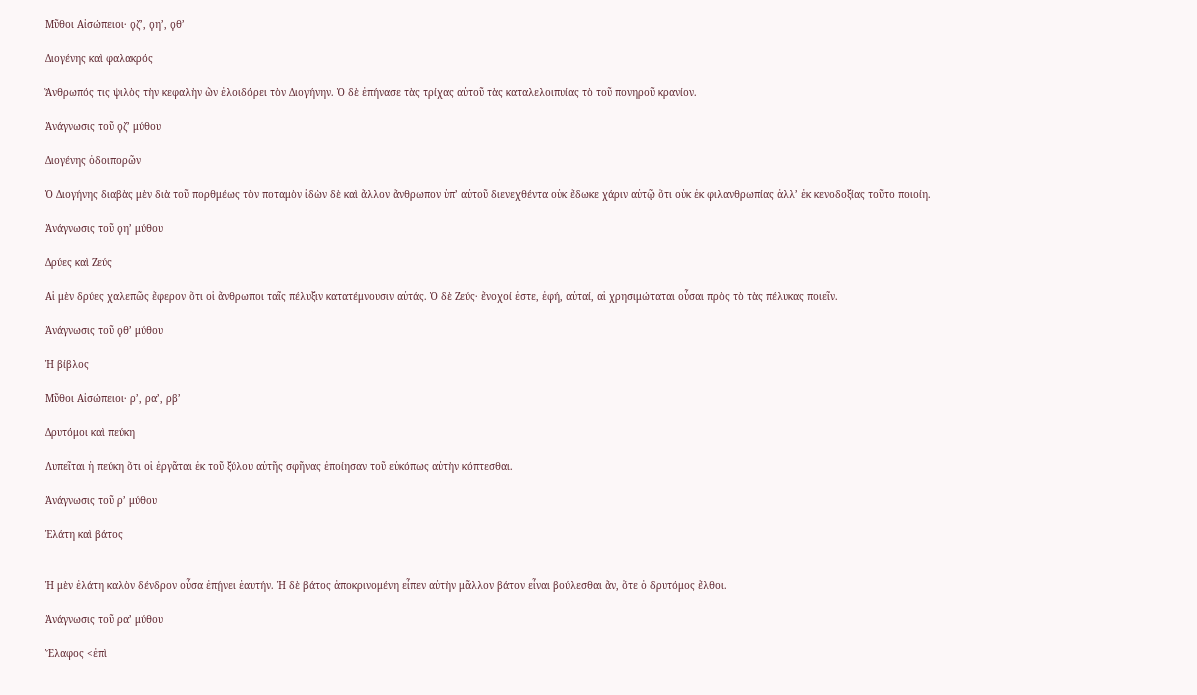Μῦθοι Αἰσώπειοι· ϙζ’, ϙη’, ϙθ’

Διογένης καὶ φαλακρός

Ἄνθρωπός τις ψιλὸς τὴν κεφαλὴν ὢν ἐλοιδόρει τὸν Διογήνην. Ὁ δὲ ἐπήνασε τὰς τρίχας αὐτοῦ τὰς καταλελοιπυίας τὸ τοῦ πονηροῦ κρανίον.

Ἀνάγνωσις τοῦ ϙζ’ μύθου

Διογένης ὁδοιπορῶν

Ὁ Διογήνης διαβὰς μὲν διὰ τοῦ πορθμέως τὸν ποταμὸν ἰδὼν δὲ καὶ ἄλλον ἄνθρωπον ὑπ’ αὐτοῦ διενεχθέντα οὐκ ἔδωκε χάριν αὐτῷ ὅτι οὐκ ἐκ φιλανθρωπίας ἀλλ’ ἐκ κενοδοξίας τοῦτο ποιοίη.

Ἀνάγνωσις τοῦ ϙη’ μύθου

Δρύες καὶ Ζεύς

Αἱ μὲν δρύες χαλεπῶς ἔφερον ὅτι οἱ ἄνθρωποι ταῖς πέλυξιν κατατέμνουσιν αὐτάς. Ὁ δὲ Ζεύς· ἔνοχοί ἐστε, ἐφή, αὐταί, αἱ χρησιμώταται οὖσαι πρὸς τὸ τὰς πέλυκας ποιεῖν.

Ἀνάγνωσις τοῦ ϙθ’ μύθου

Ἡ βίβλος

Μῦθοι Αἰσώπειοι· ρ’, ρα’, ρβ’

Δρυτόμοι καὶ πεύκη

Λυπεῖται ἡ πεύκη ὅτι οἱ ἐργᾶται ἐκ τοῦ ξύλου αὐτῆς σφῆνας ἐποίησαν τοῦ εὐκόπως αὐτὴν κόπτεσθαι.

Ἀνάγνωσις τοῦ ρ’ μύθου

Ἐλάτη καὶ βάτος


Ἡ μὲν ἐλάτη καλὸν δένδρον οὖσα ἐπῄνει ἑαυτήν. Ἡ δὲ βάτος ἀποκρινομένη εἶπεν αὐτὴν μᾶλλον βάτον εἶναι βούλεσθαι ἄν, ὅτε ὁ δρυτόμος ἔλθοι.

Ἀνάγνωσις τοῦ ρα’ μύθου

Ἔλαφος <ἐπὶ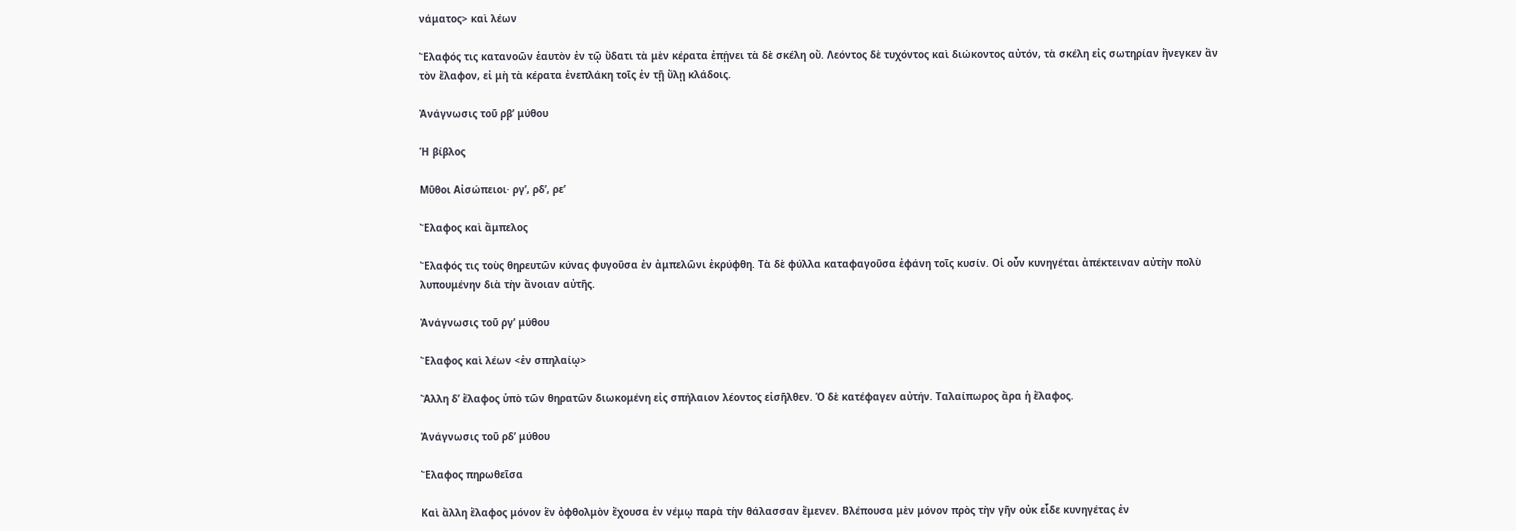νάματος> καὶ λέων

Ἔλαφός τις κατανοῶν ἑαυτὸν ἐν τῷ ὕδατι τὰ μὲν κέρατα ἐπῄνει τὰ δὲ σκέλη οὔ. Λεόντος δὲ τυχόντος καὶ διώκοντος αὐτόν, τὰ σκέλη εἰς σωτηρίαν ἤνεγκεν ἂν τὸν ἔλαφον, εἰ μὴ τὰ κέρατα ἐνεπλάκη τοῖς ἐν τῇ ὕλῃ κλάδοις.

Ἀνάγνωσις τοῦ ρβ’ μύθου

Ἡ βίβλος

Μῦθοι Αἰσώπειοι· ργ’, ρδ’, ρε’

Ἔλαφος καὶ ἄμπελος

Ἔλαφός τις τοὺς θηρευτῶν κύνας φυγοῦσα ἐν ἀμπελῶνι ἐκρύφθη. Τὰ δὲ φύλλα καταφαγοῦσα ἐφάνη τοῖς κυσίν. Οἱ οὖν κυνηγέται ἀπέκτειναν αὐτὴν πολὺ λυπουμένην διὰ τὴν ἄνοιαν αὐτῆς.

Ἀνάγνωσις τοῦ ργ’ μύθου

Ἔλαφος καὶ λέων <ἐν σπηλαίῳ>

Ἄλλη δ’ ἔλαφος ὑπὸ τῶν θηρατῶν διωκομένη εἰς σπήλαιον λέοντος εἰσῆλθεν. Ὁ δὲ κατέφαγεν αὐτήν. Ταλαίπωρος ἄρα ἡ ἔλαφος.

Ἀνάγνωσις τοῦ ρδ’ μύθου

Ἔλαφος πηρωθεῖσα

Καὶ ἄλλη ἔλαφος μόνον ἓν ὀφθολμὸν ἔχουσα ἐν νέμῳ παρὰ τὴν θάλασσαν ἔμενεν. Βλέπουσα μὲν μόνον πρὸς τὴν γῆν οὐκ εἶδε κυνηγέτας ἐν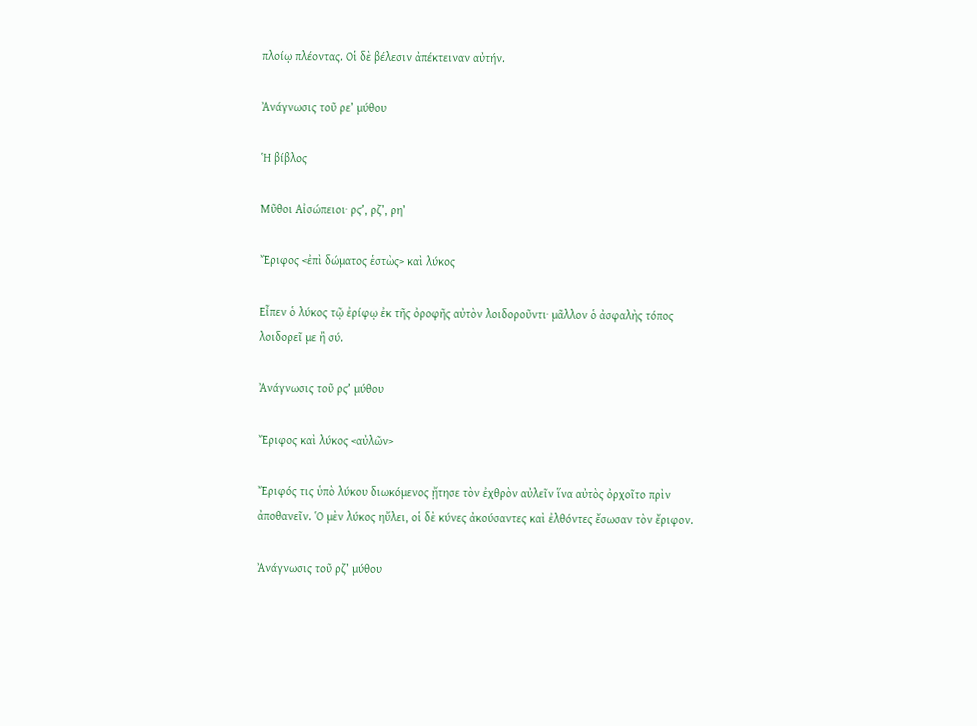πλοίῳ πλέοντας. Οἱ δὲ βέλεσιν ἀπέκτειναν αὐτήν.

Ἀνάγνωσις τοῦ ρε’ μύθου

Ἡ βίβλος

Μῦθοι Αἰσώπειοι· ρϛ’, ρζ’, ρη’

Ἔριφος <ἐπὶ δώματος ἑστὼς> καὶ λύκος

Εἶπεν ὁ λύκος τῷ ἐρίφῳ ἐκ τῆς ὀροφῆς αὐτὸν λοιδοροῦντι· μᾶλλον ὁ ἀσφαλὴς τόπος λοιδορεῖ με ἢ σύ.

Ἀνάγνωσις τοῦ ρϛ’ μύθου

Ἔριφος καὶ λύκος <αὐλῶν>

Ἔριφός τις ὑπὸ λύκου διωκόμενος ᾔτησε τὸν ἐχθρὸν αὐλεῖν ἵνα αὐτὸς ὀρχοῖτο πρὶν ἀποθανεῖν. Ὁ μὲν λύκος ηὔλει, οἱ δὲ κύνες ἀκούσαντες καὶ ἐλθόντες ἔσωσαν τὸν ἔριφον.

Ἀνάγνωσις τοῦ ρζ’ μύθου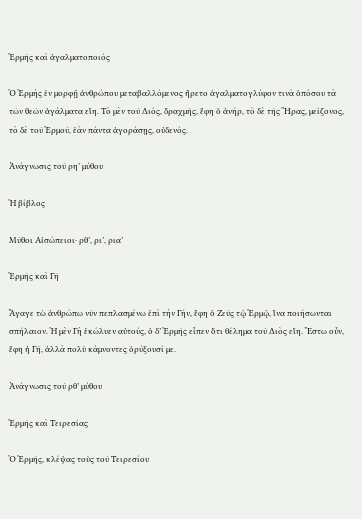Ἑρμῆς καὶ ἀγαλματοποιός

Ὁ Ἑρμὴς ἐν μορφῇ ἀνθρώπου μεταβαλλόμενος ἤρετο ἀγαλματογλύφον τινὰ ὁπόσου τὰ τῶν θεῶν ἀγάλματα εἴη. Τὸ μὲν τοῦ Διός, δραχμῆς, ἔφη ὁ ἀνήρ, τὸ δὲ τῆς Ἥρας, μείζονος, τὸ δὲ τοῦ Ἑρμοῦ, ἐὰν πάντα ἀγοράσῃς, οὐδενός.

Ἀνάγνωσις τοῦ ρη’ μύθου

Ἡ βίβλος

Μῦθοι Αἰσώπειοι· ρθ’, ρι’, ρια’

Ἑρμῆς καὶ Γῆ

Ἄγαγε τὼ ἀνθρώπω νῦν πεπλασμένω ἐπὶ τὴν Γήν, ἔφη ὁ Ζεῦς τῷ Ἑρμῷ, ἵνα ποιήσωνται σπήλαιον. Ἡ μὲν Γὴ ἐκώλυεν αὐτούς, ὁ δ’ Ἑρμῆς εἶπεν ὅτι θέλημα τοῦ Διὸς εἴη. Ἔστω οὖν, ἔφη ἡ Γῆ, ἀλλὰ πολὺ κάμνοντες ὀρύξουσί με.

Ἀνάγνωσις τοῦ ρθ’ μύθου

Ἑρμῆς καὶ Τειρεσίας

Ὁ Ἑρμῆς, κλέψας τοὺς τοῦ Τειρεσίου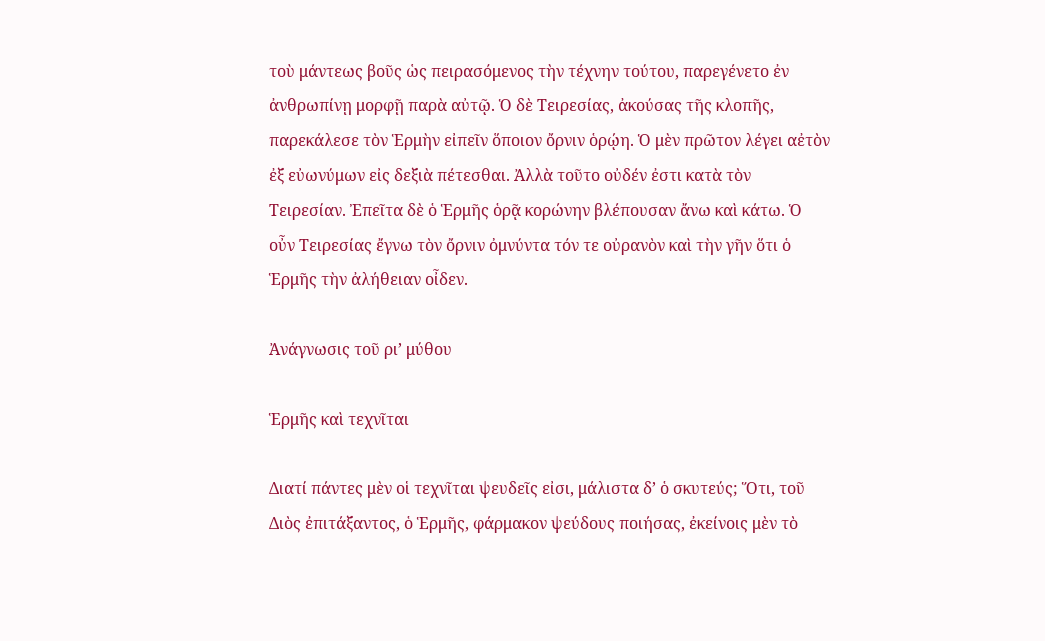τοὺ μάντεως βοῦς ὡς πειρασόμενος τὴν τέχνην τούτου, παρεγένετο ἐν ἀνθρωπίνῃ μορφῇ παρὰ αὐτῷ. Ὁ δὲ Τειρεσίας, ἀκούσας τῆς κλοπῆς, παρεκάλεσε τὸν Ἑρμὴν εἰπεῖν ὅποιον ὄρνιν ὁρῴη. Ὁ μὲν πρῶτον λέγει αἐτὸν ἐξ εὐωνύμων εἰς δεξιὰ πέτεσθαι. Ἀλλὰ τοῦτο οὐδέν ἐστι κατὰ τὸν Τειρεσίαν. Ἐπεῖτα δὲ ὁ Ἑρμῆς ὁρᾷ κορώνην βλέπουσαν ἄνω καὶ κάτω. Ὁ οὖν Τειρεσίας ἔγνω τὸν ὄρνιν ὀμνύντα τόν τε οὐρανὸν καὶ τὴν γῆν ὅτι ὁ Ἑρμῆς τὴν ἀλήθειαν οἶδεν.

Ἀνάγνωσις τοῦ ρι’ μύθου

Ἑρμῆς καὶ τεχνῖται

Διατί πάντες μὲν οἱ τεχνῖται ψευδεῖς εἰσι, μάλιστα δ’ ὁ σκυτεύς; Ὅτι, τοῦ Διὸς ἐπιτάξαντος, ὁ Ἑρμῆς, φάρμακον ψεύδους ποιήσας, ἐκείνοις μὲν τὸ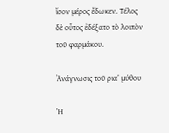ἴσον μέρος ἔδωκεν. Τέλος δὲ οὗτος ἐδέξατο τὸ λοιπὸν τοῦ φαρμάκου.

Ἀνάγνωσις τοῦ ρια’ μύθου

Ἡ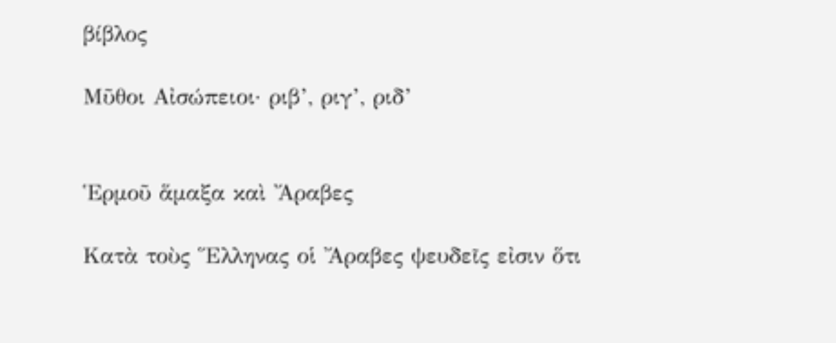βίβλος

Μῦθοι Αἰσώπειοι· ριβ’, ριγ’, ριδ’


Ἑρμοῦ ἅμαξα καὶ Ἄραβες

Κατὰ τοὺς Ἕλληνας οἱ Ἄραβες ψευδεῖς εἰσιν ὅτι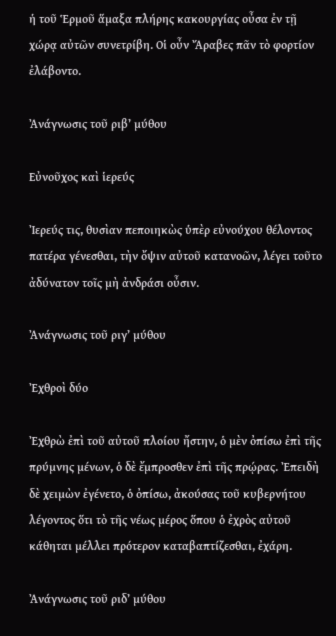ἡ τοῦ Ἑρμοῦ ἅμαξα πλήρης κακουργίας οὖσα ἐν τῇ χώρᾳ αὐτῶν συνετρίβη. Οἱ οὖν Ἄραβες πᾶν τὸ φορτίον ἐλάβοντο.

Ἀνάγνωσις τοῦ ριβ’ μύθου

Εὐνοῦχος καὶ ἱερεύς

Ἰερεύς τις, θυσὶαν πεποιηκὼς ὑπὲρ εὐνούχου θέλοντος πατέρα γένεσθαι, τὴν ὄψιν αὐτοῦ κατανοῶν, λέγει τοῦτο ἀδύνατον τοῖς μὴ ἀνδράσι οὖσιν.

Ἀνάγνωσις τοῦ ριγ’ μύθου

Ἐχθροὶ δύο

Ἐχθρὼ ἐπὶ τοῦ αὐτοῦ πλοίου ἤστην, ὁ μὲν ὀπίσω ἐπὶ τῆς πρύμνης μένων, ὁ δὲ ἔμπροσθεν ἐπὶ τῆς πρῴρας. Ἐπειδὴ δὲ χειμὼν ἐγένετο, ὁ ὀπίσω, ἀκούσας τοῦ κυβερνήτου λέγοντος ὅτι τὸ τῆς νέως μέρος ὅπου ὁ ἐχρὸς αὐτοῦ κάθηται μέλλει πρότερον καταβαπτίζεσθαι, ἐχάρη.

Ἀνάγνωσις τοῦ ριδ’ μύθου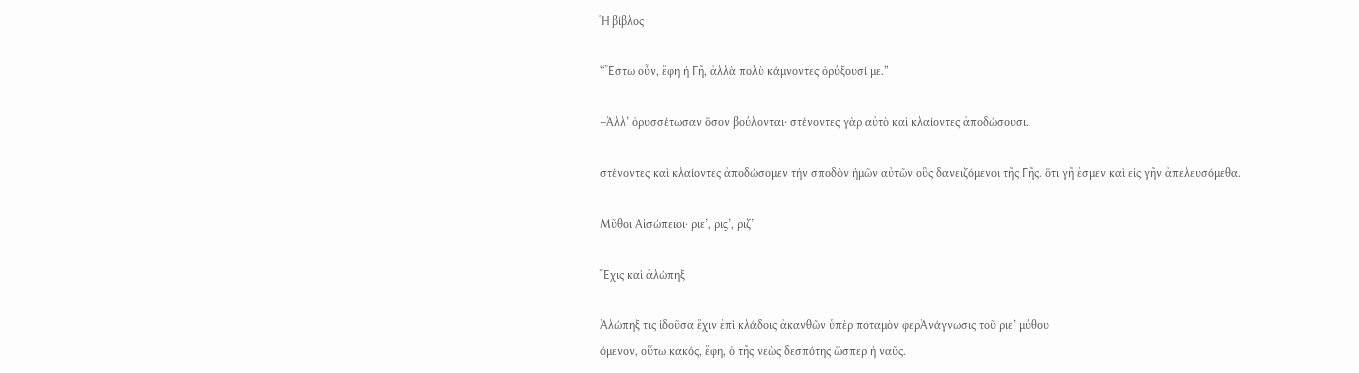Ἡ βίβλος

“Ἔστω οὖν, ἔφη ἡ Γῆ, ἀλλὰ πολὺ κάμνοντες ὀρύξουσί με.”

–Ἀλλ’ ὀρυσσέτωσαν ὅσον βούλονται· στένοντες γὰρ αὐτὸ καὶ κλαίοντες ἀποδώσουσι.

στένοντες καὶ κλαίοντες ἀποδώσομεν τὴν σποδὸν ἡμῶν αὐτῶν οὓς δανειζόμενοι τῆς Γῆς. ὅτι γῆ ἐσμεν καὶ εἰς γῆν ἀπελευσόμεθα.

Μῦθοι Αἰσώπειοι· ριε’, ριϛ’, ριζ’

Ἔχις καὶ ἀλώπηξ

Ἀλώπηξ τις ἰδοῦσα ἔχιν ἐπὶ κλάδοις ἀκανθῶν ὑπὲρ ποταμὸν φερἈνάγνωσις τοῦ ριε’ μύθου
όμενον, οὕτω κακός, ἔφη, ὁ τῆς νεὼς δεσπότης ὥσπερ ἡ ναῦς.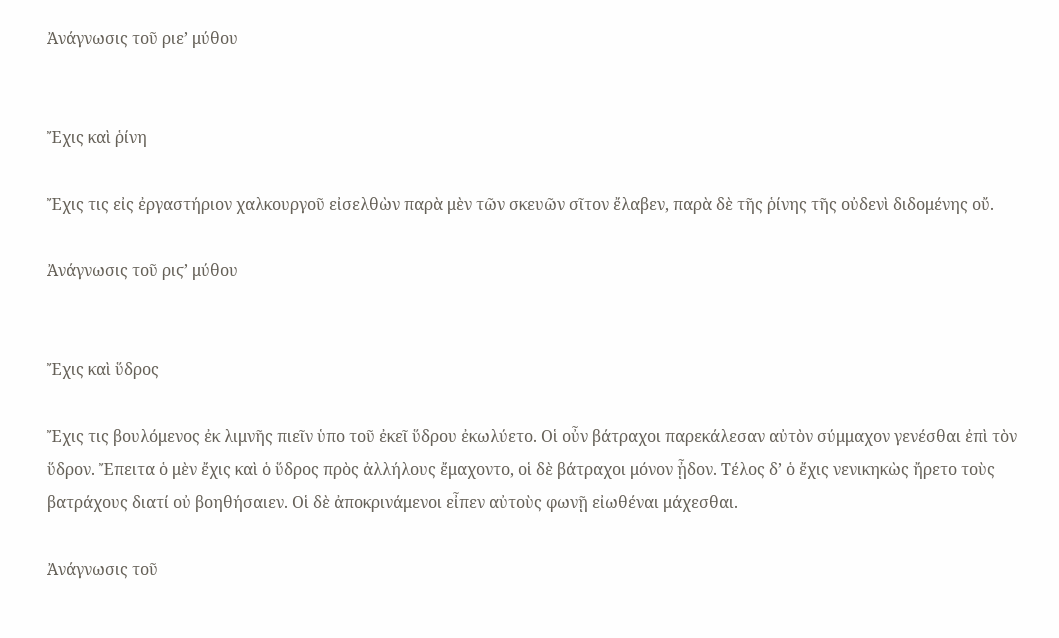Ἀνάγνωσις τοῦ ριε’ μύθου


Ἔχις καὶ ῥίνη

Ἔχις τις εἰς ἐργαστήριον χαλκουργοῦ εἰσελθὼν παρὰ μὲν τῶν σκευῶν σῖτον ἔλαβεν, παρὰ δὲ τῆς ῥίνης τῆς οὐδενὶ διδομένης οὔ.

Ἀνάγνωσις τοῦ ριϛ’ μύθου


Ἔχις καὶ ὕδρος

Ἔχις τις βουλόμενος ἐκ λιμνῆς πιεῖν ὑπο τοῦ ἐκεῖ ὕδρου ἐκωλύετο. Οἱ οὖν βάτραχοι παρεκάλεσαν αὐτὸν σύμμαχον γενέσθαι ἐπὶ τὸν ὕδρον. Ἔπειτα ὁ μὲν ἔχις καὶ ὁ ὕδρος πρὸς ἀλλήλους ἔμαχοντο, οἱ δὲ βάτραχοι μόνον ᾖδον. Τέλος δ’ ὁ ἔχις νενικηκὼς ἤρετο τοὺς βατράχους διατί οὐ βοηθήσαιεν. Οἱ δὲ ἀποκρινάμενοι εἶπεν αὐτοὺς φωνῇ εἰωθέναι μάχεσθαι.

Ἀνάγνωσις τοῦ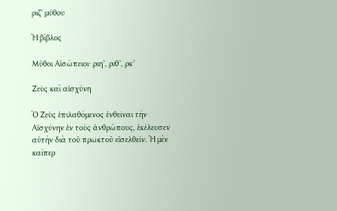ριζ’ μύθου

Ἡ βίβλος

Μῦθοι Αἰσώπειοι· ριη’, ριθ’, ρκ’

Ζεὺς καὶ αἰσχύνη

Ὁ Ζεὺς ἐπιλαθόμενος ἐνθεῖναι τὴν Αἰσχύνην ἐν τοὺς ἀνθρώπους, ἐκέλευσεν αὐτὴν διὰ τοῦ πρωκτοῦ εἰσελθεῖν. Ἡ μὲν καίπερ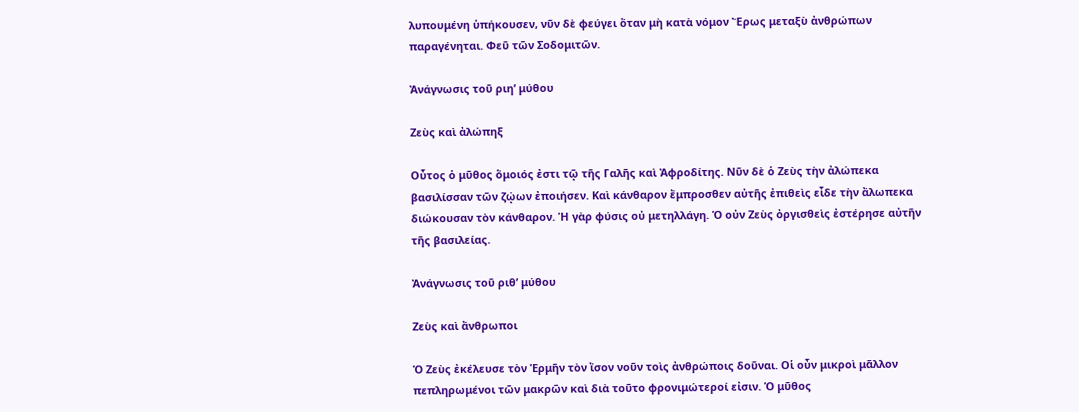λυπουμένη ὑπήκουσεν, νῦν δὲ φεύγει ὅταν μὴ κατὰ νόμον Ἔρως μεταξὺ ἀνθρώπων παραγένηται. Φεῦ τῶν Σοδομιτῶν.

Ἀνάγνωσις τοῦ ριη’ μύθου

Ζεὺς καὶ ἀλώπηξ

Οὗτος ὁ μῦθος ὅμοιός ἐστι τῷ τῆς Γαλῆς καὶ Ἀφροδίτης. Νῦν δὲ ὁ Ζεὺς τὴν ἀλώπεκα βασιλίσσαν τῶν ζῴων ἐποιήσεν. Καὶ κάνθαρον ἔμπροσθεν αὐτῆς ἐπιθεὶς εἶδε τὴν ἄλωπεκα διώκουσαν τὸν κάνθαρον. Ἡ γὰρ φύσις οὐ μετηλλάγη. Ὁ οὐν Ζεὺς ὀργισθεὶς ἐστέρησε αὐτῆν τῆς βασιλείας.

Ἀνάγνωσις τοῦ ριθ’ μύθου

Ζεὺς καὶ ἄνθρωποι

Ὁ Ζεὺς ἐκέλευσε τὸν Ἑρμῆν τὸν ἴσον νοῦν τοὶς ἀνθρώποις δοῦναι. Οἱ οὖν μικροὶ μᾶλλον πεπληρωμένοι τῶν μακρῶν καὶ διὰ τοῦτο φρονιμώτεροί εἰσιν. Ὁ μῦθος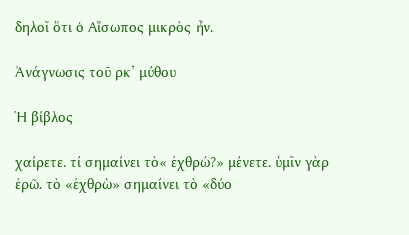δηλοῖ ὅτι ὁ Αἴσωπος μικρὸς ἦν.

Ἀνάγνωσις τοῦ ρκ’ μύθου

Ἡ βίβλος

χαίρετε. τί σημαίνει τὸ« ἐχθρώ?» μένετε. ὑμῖν γὰρ ἐρῶ. τὸ «ἐχθρὼ» σημαίνει τὸ «δύο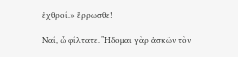ἐχθροί.» ἔρρωσθε!

Ναί, ὦ φίλτατε. Ἥδομαι γὰρ ἀσκῶν τὸν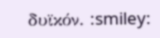δυϊκόν. :smiley: